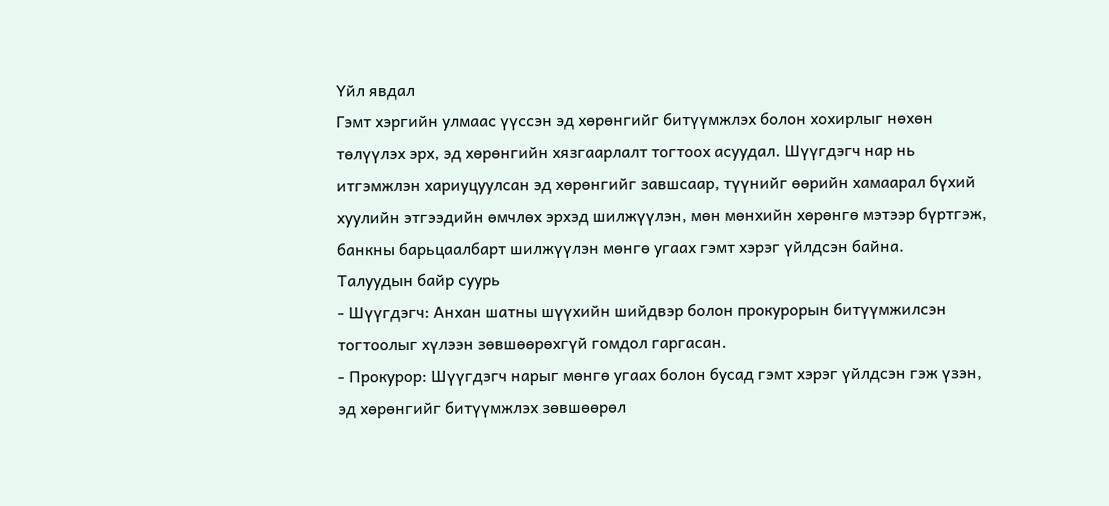Үйл явдал
Гэмт хэргийн улмаас үүссэн эд хөрөнгийг битүүмжлэх болон хохирлыг нөхөн төлүүлэх эрх, эд хөрөнгийн хязгаарлалт тогтоох асуудал. Шүүгдэгч нар нь итгэмжлэн хариуцуулсан эд хөрөнгийг завшсаар, түүнийг өөрийн хамаарал бүхий хуулийн этгээдийн өмчлөх эрхэд шилжүүлэн, мөн мөнхийн хөрөнгө мэтээр бүртгэж, банкны барьцаалбарт шилжүүлэн мөнгө угаах гэмт хэрэг үйлдсэн байна.
Талуудын байр суурь
- Шүүгдэгч: Анхан шатны шүүхийн шийдвэр болон прокурорын битүүмжилсэн тогтоолыг хүлээн зөвшөөрөхгүй гомдол гаргасан.
- Прокурор: Шүүгдэгч нарыг мөнгө угаах болон бусад гэмт хэрэг үйлдсэн гэж үзэн, эд хөрөнгийг битүүмжлэх зөвшөөрөл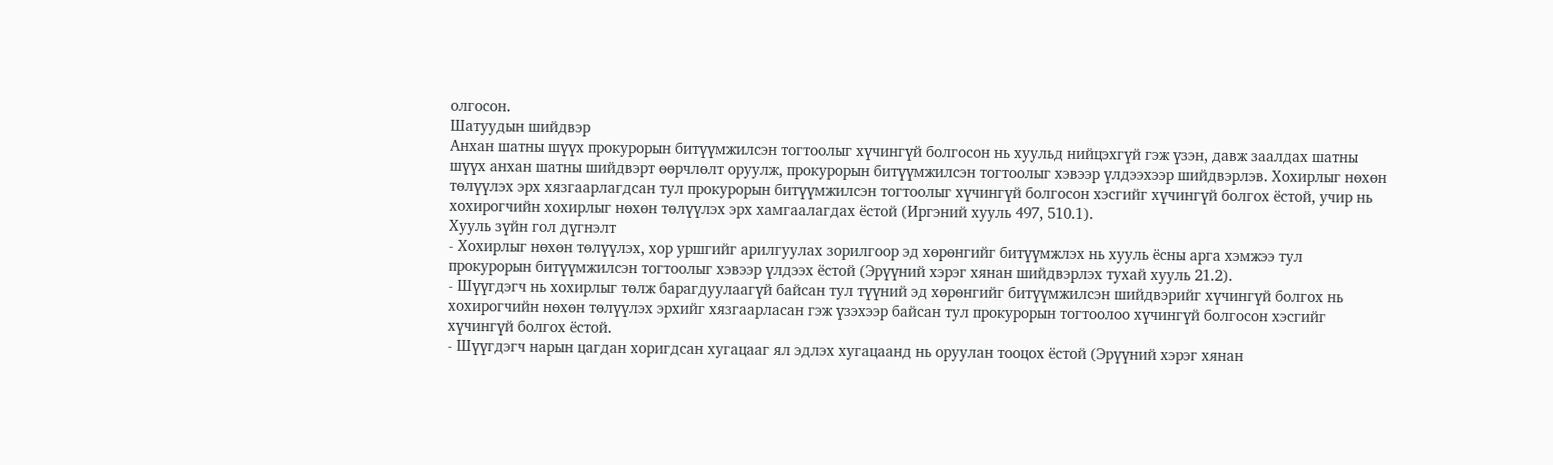олгосон.
Шатуудын шийдвэр
Анхан шатны шүүх прокурорын битүүмжилсэн тогтоолыг хүчингүй болгосон нь хуульд нийцэхгүй гэж үзэн, давж заалдах шатны шүүх анхан шатны шийдвэрт өөрчлөлт оруулж, прокурорын битүүмжилсэн тогтоолыг хэвээр үлдээхээр шийдвэрлэв. Хохирлыг нөхөн төлүүлэх эрх хязгаарлагдсан тул прокурорын битүүмжилсэн тогтоолыг хүчингүй болгосон хэсгийг хүчингүй болгох ёстой, учир нь хохирогчийн хохирлыг нөхөн төлүүлэх эрх хамгаалагдах ёстой (Иргэний хууль 497, 510.1).
Хууль зүйн гол дүгнэлт
- Хохирлыг нөхөн төлүүлэх, хор уршгийг арилгуулах зорилгоор эд хөрөнгийг битүүмжлэх нь хууль ёсны арга хэмжээ тул прокурорын битүүмжилсэн тогтоолыг хэвээр үлдээх ёстой (Эрүүний хэрэг хянан шийдвэрлэх тухай хууль 21.2).
- Шүүгдэгч нь хохирлыг төлж барагдуулаагүй байсан тул түүний эд хөрөнгийг битүүмжилсэн шийдвэрийг хүчингүй болгох нь хохирогчийн нөхөн төлүүлэх эрхийг хязгаарласан гэж үзэхээр байсан тул прокурорын тогтоолоо хүчингүй болгосон хэсгийг хүчингүй болгох ёстой.
- Шүүгдэгч нарын цагдан хоригдсан хугацааг ял эдлэх хугацаанд нь оруулан тооцох ёстой (Эрүүний хэрэг хянан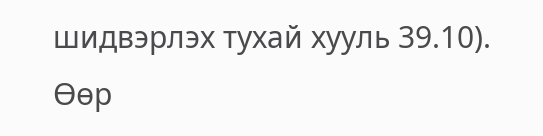шидвэрлэх тухай хууль 39.10).
Өөр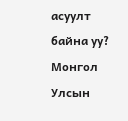асуулт байна уу?
Монгол Улсын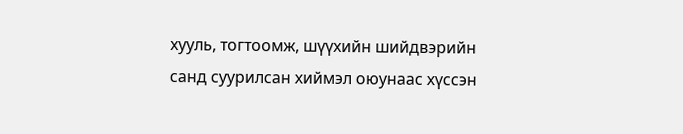хууль, тогтоомж, шүүхийн шийдвэрийн санд суурилсан хиймэл оюунаас хүссэн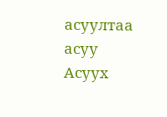асуултаа асуу
Асуух